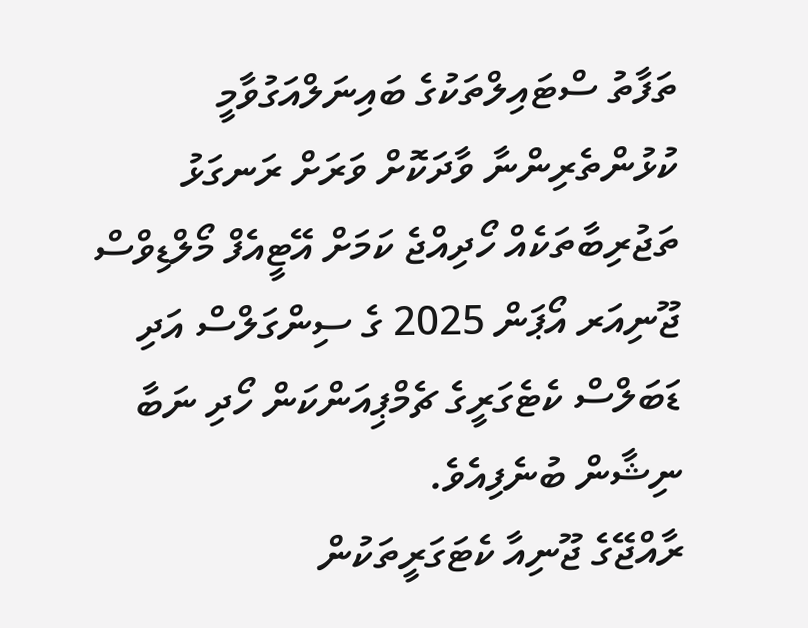ތަފާތު ސްޓައިލްތަކުގެ ބައިނަލްއަގުވާމީ ކުޅުންތެރިންނާ ވާދަކޮށް ވަރަށް ރަނގަޅު ތަޖުރިބާތަކެއް ހޯދިއްޖެ ކަމަށް އޭޓީއެފް މޯލްޑިވްސް ޖޫނިއަރ އޯޕަން 2025 ގެ ސިންގަލްސް އަދި ޑަބަލްސް ކެޓެގަރީގެ ޗެމްޕިއަންކަން ހޯދި ނަބާ ނިޝާން ބުނެފިއެވެ.
ރާއްޖޭގެ ޖޫނިއާ ކެޓަގަރީތަކުން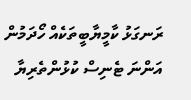ރަނގަޅު ކާމީޔާބީތަކެއް ހޯދަމުން އަންނަ ޓެނިސް ކުޅުންތެރިޔާ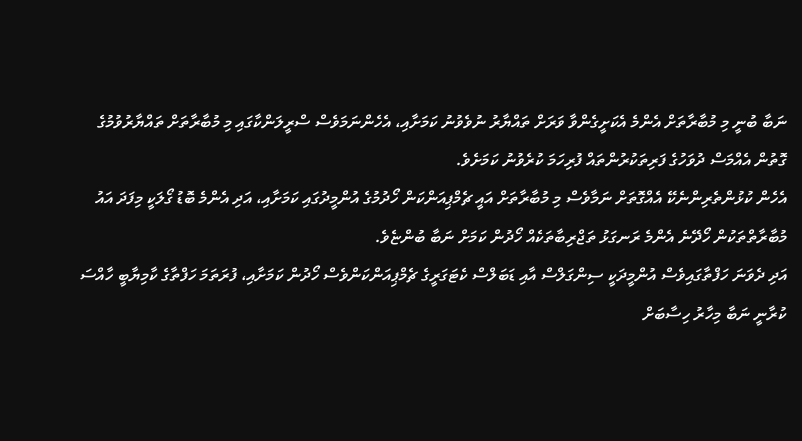ނަބާ ބުނީ މި މުބާރާތަށް އެންމެ އެކަށީގެންވާ ވަރަށް ތައްޔާރު ނުވެވުނު ކަމަށާއި، އެހެންނަމަވެސް ސްރީލަންކާގައި މި މުބާރާތަށް ތައްޔާރުވުމުގެ ގޮތުން އެއްމަސް ދުވަހުގެ ފަރިތަކުރުންތައް ފުރިހަމަ ކުރެވުނު ކަމަށެވެ.
އެހެން ކުޅުންތެރިންނެކޭ އެއްގޮތަށް ނަމާވެސް މި މުބާރާތަށް އައީ ޗެމްޕިއަންކަން ހޯދުމުގެ އުންމީދުގައި ކަމަށާއި، އަދި އެންމެ ބޮޑު ގޯލަކީ މިފަދަ އައު މުބާރާތްތަކުން ހޯދޭނެ އެންމެ ރަނގަޅު ތަޖްރިބާތަކެއް ހޯދުން ކަމަށް ނަބާ ބުންޏެވެ.
އަދި ދެވަނަ ހަފްތާގައިވެސް އުންމީދަކީ ސިންގަލްސް އާއި ޑަބަލްސް ކެޓަގަރީގެ ޗެމްޕިއަންކަންވެސް ހޯދުން ކަމަށާއި، ފުރަތަމަ ހަފްތާގެ ކާމިޔާބީ ހާއްސަ ކުރާނީ ނަބާ މިހާރު ހިސާބަށް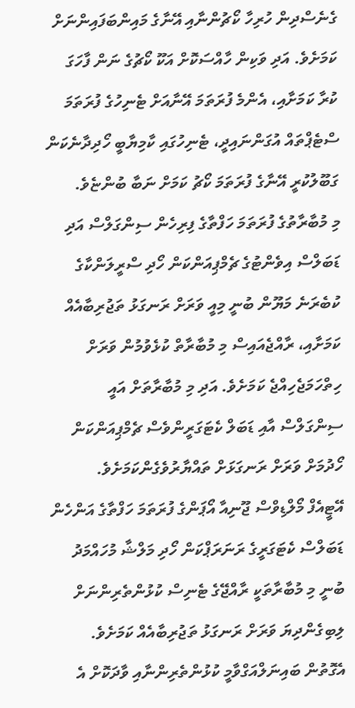ގެނެސްދިން ހުރިހާ ކޯޗުންނާއި އޭނާގެ މައިންބަފައިންނަށް ކަމަށެވެ. އަދި ވަކިން ހާއްސަކޮށް އަކޫ ކޯޗުގެ ނަން ފާހަގަ ކުރާ ކަމަށާއި، އެންމެ ފުރަތަމަ އޭނާއަށް ޓެނިހުގެ ފުރަތަމަ ސްޓެޕްތައް އުގަންނައިދީ، ޓެނިހުގައި ކާމިޔާބީ ހޯދިދާނެކަން ގަބޫލުކުރީ އޭނާގެ ފުރަތަމަ ކޯޗު ކަމަށް ނަބާ ބުންޏެވެ.
މި މުބާރާތުގެ ފުރަތަމަ ހަފްތާގެ ފިރިހެން ސިންގަލްސް އަދި ޑަބަލްސް އިވެންޓުގެ ޗެމްޕިއަންކަން ހޯދި ސްރީލަންކާގެ ކުބެރަނެ މަޔޫން ބުނީ މިއީ ވަރަށް ރަނގަޅު ތަޖުރިބާއެއް ކަމަށާއި، ރާއްޖެއައިސް މި މުބާރާތް ކުޅެވުމުން ވަރަށް ހިތްހަމަޖެހިއްޖެ ކަމަށެވެ. އަދި މި މުބާރާތަށް އައީ ސިންގަލްސް އާއި ޑަބަލް ކެޓަގަރީންވެސް ޗެމްޕިއަންކަން ހޯދުމަށް ވަރަށް ރަނގަޅަށް ތައްޔާރުވެގެންކަމަށެވެ.
އޭޓީއެފް މޯލްޑިވްސް ޖޫނިއާ އޯޕަންގެ ފުރަތަމަ ހަފްތާގެ އަންހެން ޑަބަލްސް ކެޓަގަރީގެ ރަނަރަޕްކަން ހޯދި މަލްޝާ މުހައްމަދު ބުނީ މި މުބާރާތަކީ ރާއްޖޭގެ ޓެނިސް ކުޅުންތެރިންނަށް ލިބިގެންދިޔަ ވަރަށް ރަނގަޅު ތަޖުރިބާއެއް ކަމަށެވެ.
އެގޮތުން ބައިނަލްއަގްވާމީ ކުޅުންތެރިންނާއި ވާދަކޮށް އެ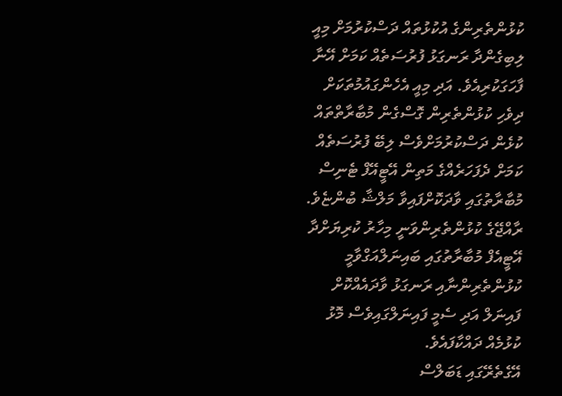ކުޅުންތެރިންގެ އުކުޅުތައް ދަސްކުރުމަށް މިއީ ލިބިގެންދާ ރަނގަޅު ފުރުސަތެއް ކަމަށް އޭނާ ފާހަގަކުރިއެވެ. އަދި މިއީ އެހެންގައުމުތަކަށް ދިވެހި ކުޅުންތެރިން ގޮސްގެން މުބާރާތްތައް ކުޅެން ދަސްކުރުމަށްވެސް ލިބޭ ފުރުސަތެއް ކަމަށް ދެފަހަރެއްގެ މަތިން އޭޓީއޭފް ޓެނިސް މުބާރާތުގައި ވާދަކޮށްފައިވާ މަލްޝާ ބުންޏެވެ.
ރާއްޖޭގެ ކުޅުންތެރިންވަނީ މިހާރު ކުރިޔަށްދާ އޭޓީއެފް މުބާރާތުގައި ބައިނަލްއަގްވާމީ ކުޅުންތެރިންނާއި ރަނގަޅު ވާދައެއްކޮށް ފައިނަލް އަދި ސެމީ ފައިނަލްގައިވެސް މޮޅު ކުޅުމެއް ދައްކާފައެވެ.
އޭގެތެރޭގައި ޑަބަލްސް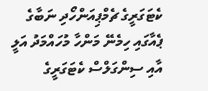ކެޓަގަރީގެ ޗެމްޕިއަންހޯދި ނަބާގެ ޕެއާގައި ހިމެނޭ މަންހާ މުހައްމަދު އަލީ އާއި ސިންގަލްސް ކެޓަގަރީގެ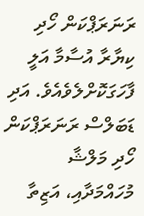ރަނަރަޕްކަން ހޯދި ކިޔާރާ އުސާމާ އަލީ ފާހަގަކޮށްލެވެއެވެ. އަދި ޑަބަލްސް ރަނަރަޕްކަން ހޯދި މަލްޝާ މުހައްމަދާއި، އަޒިތާ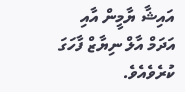އައިޝާ ޔާމީން އާއި އަދަމް އާލް ނިޔާޒް ފާހަގަ ކުރެވެއެވެ.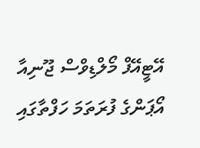އޭޓީއޭފް މޯލްޑިވްސް ޖޫނިއާ އޯޕަންގެ ފުރަތަމަ ހަފްތާގައި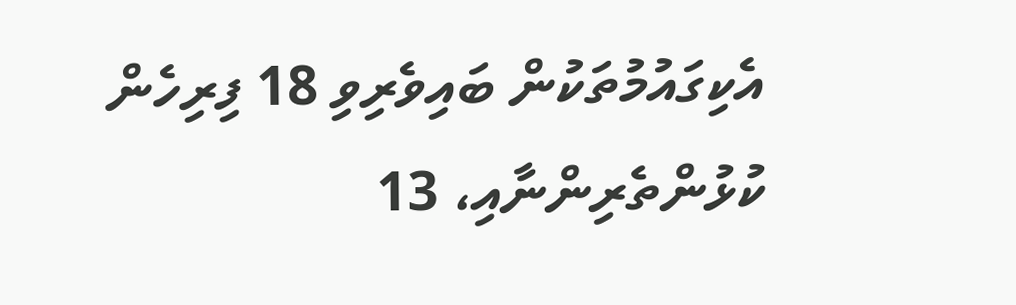އެކިގައުމުތަކުން ބައިވެރިވި 18 ފިރިހެން ކުޅުންތެރިންނާއި، 13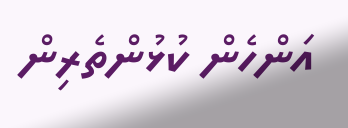އަންހެން ކުޅުންތެރިން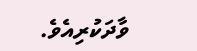ވާދަކުރިއެވެ.